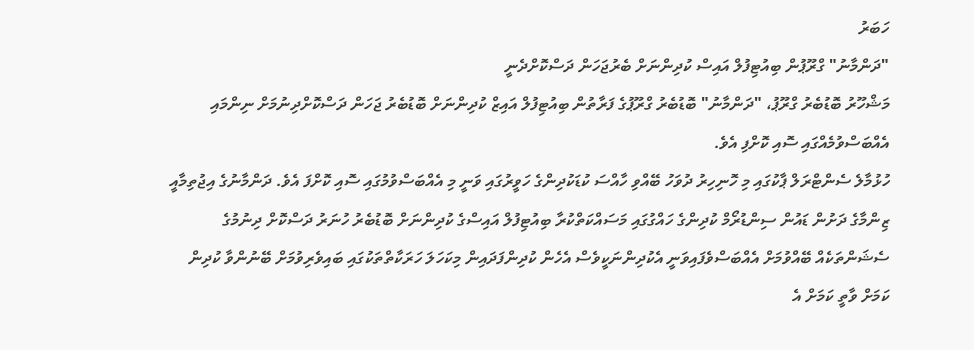ހަބަރު
"ދަންމާނު" ގްރޫޕުން ބިއުޓިފުލް އައިސް ކުދިންނަށް ބެރުޖަހަން ދަސްކޮށްދެނީ
މަޝްހޫރު ބޮޑުބެރު ގްރޫޕު، "ދަންމާނު" ބޮޑުބެރު ގްރޫޕުގެ ފަރާތުން ބިއުޓިފުލް އައިޒް ކުދިންނަށް ބޮޑުބެރު ޖަހަން ދަސްކޮށްދިނުމަށް ނިންމައި އެއްބަސްވުމެއްގައި ސޮއި ކޮށްފި އެވެ.
ހުޅުމާލެ ސެންޓްރަލް ޕާކުގައި މި ހޮނިހިރު ދުވަހު ބޭއްވި ހާއްސަ ކުޑަކުދިންގެ ހަވީރުގައި ވަނީ މި އެއްބަސްވުމުގައި ސޮއި ކޮށްފަ އެވެ. ދަންމާނުގެ އިޖުތިމާއީ ޒިންމާގެ ދަށުން ޑައުން ސިންޑުރޯމް ކުދިންގެ ހައްގުގައި މަސައްކަތްކުރާ ބިއުޓިފުލް އައިސްގެ ކުދިންނަށް ބޮޑުބެރު ހުނަރު ދަސްކޮށް ދިނުމުގެ ސެޝަންތަކެއް ބޭއްވުމަށް އެއްބަސްވެފައިވަނީ އެކުދިންނަކީވެސް އެހެން ކުދިންފަދައިން މިކަހަލަ ހަރަކާތްތަކުގައި ބައިވެރިވުމަށް ބޭނުންވާ ކުދިން ކަމަށް ވާތީ ކަމަށް އެ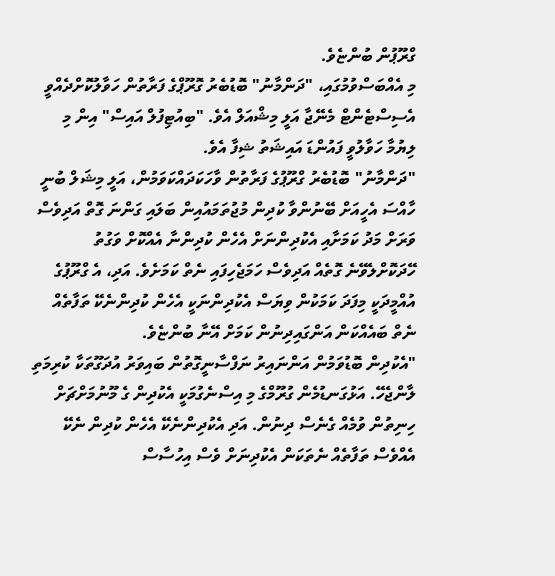ގްރޫޕުން ބުންޏެވެ.
މި އެއްބަސްވުމުގައި، "ދަންމާނު" ބޮޑުބެރު ގޮރޫޕްގެ ފަރާތުން ހަވާލުކޮށްދެއްވީ އެސިސްޓެންޓް މެނޭޖާ އަލީ މިޝްއަލް އެވެ. "ބިއުޓިފުލް އައިސް" އިން މި ލިޔުމާ ހަވާލުވީ ފައުންޑަ އައިޝަތު ޝިފާ އެވެ.
"ދަންމާނު" ބޮޑުބެރު ގްރޫޕުގެ ފަރާތުން ވާހަކަދައްކަވަމުން، އަލީ މިޝަލް ބުނީ ހާއްސަ އެހީއަށް ބޭނުންވާ ކުދިން މުޖުތަމައުއިން ބަލައި ގަންނަ ގޮތް އަދިވެސް ވަރަށް މަދު ކަމަށާއި އެކުދިންނަށް އެހެން ކުދިންނާ އެއްކޮށް ވަގުތު ހޭދަކޮށްލެވޭނެ ގޮތެއް އަދިވެސް ހަމަޖެހިފައި ނެތް ކަމަށެވެ. އަދި، އެ ގްރޫޕުގެ އުއްމީދަކީ މިފަދަ ކަމަކުން ވިޔަސް އެކުދިންނަކީ އެހެން ކުދިންނެކޭ ތަފާތެއް ނެތް ބައެއްކަން އަންގައިދިނުން ކަމަށް އޭނާ ބުންޏެވެ.
"އެކުދިން ބޮޑުވަމުން އަންނައިރު ނަފްސާނީގޮތުން ބައިވަރު އުދަގޫތަކާ ކުރިމަތި ލާންޖެހޭ. އަޅުގަނޑުމެން ގުރޫމްގެ މި އިސްނެގުމަކީ އެކުދިން ގެ މޫނުމަށްޗަށް ހިނިތުން ވުމެއް ގެނެސް ދިނުން. އަދި އެކުދިންނެކޭ އެހެން ކުދިން ނެކޭ އެއްވެސް ތަފާތެއް ނެތަކަން އެކުދިނަށް ވެސް އިހުސާސް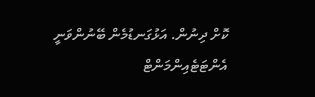ކޮށް ދިނުން. އަޅުގަނޑުމެން ބޭނުންވަނީ އެންޓަޓެއިންމަންޓް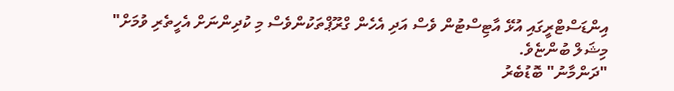އިންޑަސްޓްރީގައި އުޅޭ އާޓިސްޓުން ވެސް އަދި އެހެން ގްރޫޕްތަކުންވެސް މި ކުދިންނަށް އެހީތެރި ވުމަށް" މިޝަލް ބުންޏެވެ.
"ދަންމާނު" ބޮޑުބެރު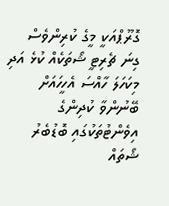ގޮރޫޕްއަކީ މީގެ ކުރިންވެސް ގިނަ ޗެރިޓީ ޝޯތަކެއް ކުޅެ އަދި މިކަހަލަ ހާއްސަ އެހީހައަށް ބޭނުންވާ ކުދިންގެ އިވެންޓުތަކުގައި ބޮޑުބެރު ޝޯތައް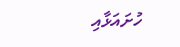ހުށައަޅާއި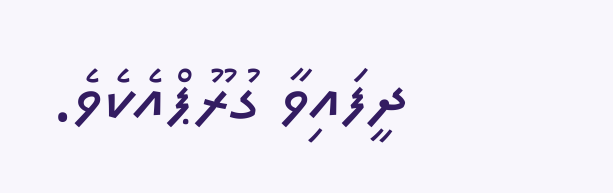ދީފައިވާ ގުރޫޕްއެކެވެ.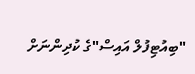"ބިއުޓިފުލް އައިސް"ގެ ކުދިންނަށް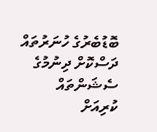ބޮޑުބެރުގެ ހުނަރުތައް ދަސްކޮށް ދިނުމުގެ ސެޝަންތައް ކުރިއަށް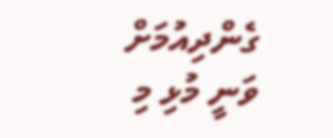ގެންދިއުމަށް ވަނީ މުޅި މި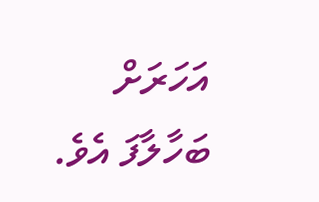އަހަރަށް ބަހާލާފަ އެވެ.